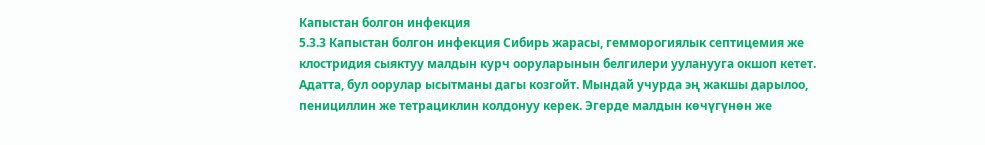Капыстан болгон инфекция
5.3.3 Капыстан болгон инфекция Сибирь жарасы, гемморогиялык септицемия же клостридия сыяктуу малдын курч ооруларынын белгилери ууланууга окшоп кетет. Адатта, бул оорулар ысытманы дагы козгойт. Мындай учурда эң жакшы дарылоо, пенициллин же тетрациклин колдонуу керек. Эгерде малдын көчүгүнөн же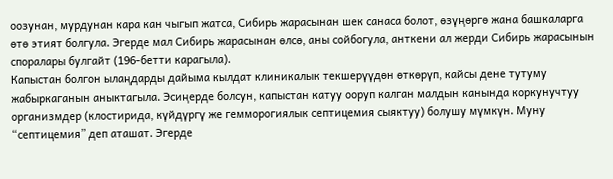оозунан, мурдунан кара кан чыгып жатса, Сибирь жарасынан шек санаса болот, өзүңөргө жана башкаларга өтө этият болгула. Эгерде мал Сибирь жарасынан өлсө, аны сойбогула, анткени ал жерди Сибирь жарасынын споралары булгайт (196-бетти карагыла).
Капыстан болгон ылаңдарды дайыма кылдат клиникалык текшерүүдөн өткөрүп, кайсы дене тутуму жабыркаганын аныктагыла. Эсиңерде болсун, капыстан катуу ооруп калган малдын канында коркунучтуу организмдер (клостирида, күйдүргү же гемморогиялык септицемия сыяктуу) болушу мүмкүн. Муну “септицемия” деп аташат. Эгерде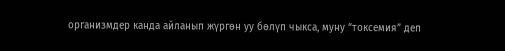организмдер канда айланып жүргөн уу бөлүп чыкса, муну “токсемия” деп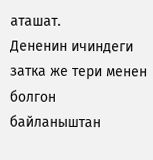аташат.
Дененин ичиндеги затка же тери менен болгон байланыштан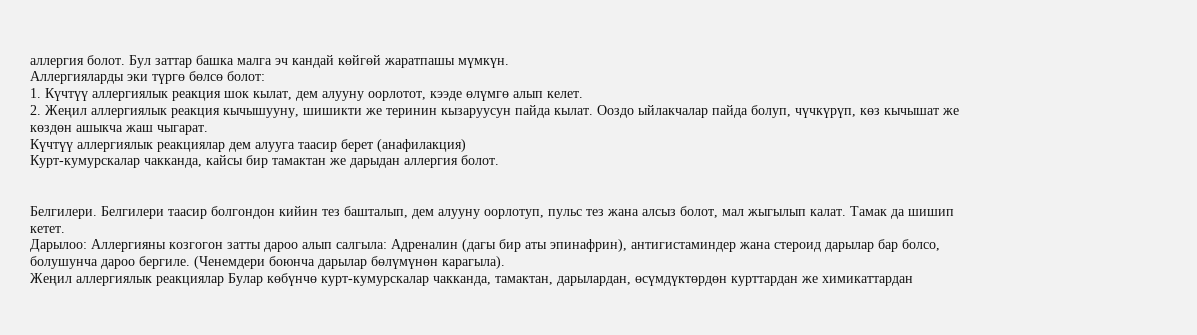аллергия болот. Бул заттар башка малга эч кандай көйгөй жаратпашы мүмкүн.
Аллергияларды эки түргө бөлсө болот:
1. Күчтүү аллергиялык реакция шок кылат, дем алууну оорлотот, кээде өлүмгө алып келет.
2. Жеңил аллергиялык реакция кычышууну, шишикти же теринин кызаруусун пайда кылат. Ооздо ыйлакчалар пайда болуп, чүчкүрүп, көз кычышат же көздөн ашыкча жаш чыгарат.
Күчтүү аллергиялык реакциялар дем алууга таасир берет (анафилакция)
Курт-кумурскалар чакканда, кайсы бир тамактан же дарыдан аллергия болот.


Белгилери. Белгилери таасир болгондон кийин тез башталып, дем алууну оорлотуп, пульс тез жана алсыз болот, мал жыгылып калат. Тамак да шишип кетет.
Дарылоо: Аллергияны козгогон затты дароо алып салгыла: Адреналин (дагы бир аты эпинафрин), антигистаминдер жана стероид дарылар бар болсо, болушунча дароо бергиле. (Ченемдери боюнча дарылар бөлүмүнөн карагыла).
Жеңил аллергиялык реакциялар Булар көбүнчө курт-кумурскалар чакканда, тамактан, дарылардан, өсүмдүктөрдөн курттардан же химикаттардан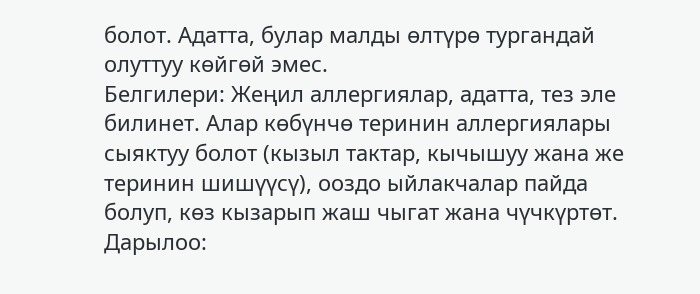болот. Адатта, булар малды өлтүрө тургандай олуттуу көйгөй эмес.
Белгилери: Жеңил аллергиялар, адатта, тез эле билинет. Алар көбүнчө теринин аллергиялары сыяктуу болот (кызыл тактар, кычышуу жана же теринин шишүүсү), ооздо ыйлакчалар пайда болуп, көз кызарып жаш чыгат жана чүчкүртөт.
Дарылоо: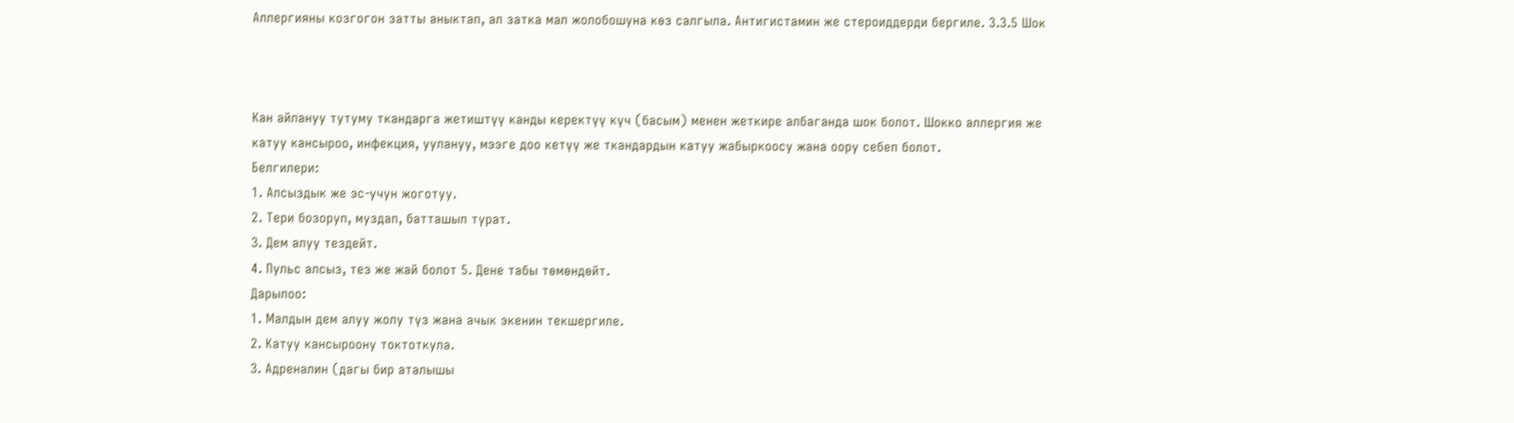Аллергияны козгогон затты аныктап, ал затка мал жолобошуна көз салгыла. Антигистамин же стероиддерди бергиле. 3.3.5 Шок



Кан айлануу тутуму ткандарга жетиштүү канды керектүү күч (басым) менен жеткире албаганда шок болот. Шокко аллергия же катуу кансыроо, инфекция, уулануу, мээге доо кетүү же ткандардын катуу жабыркоосу жана оору себеп болот.
Белгилери:
1. Алсыздык же эс-учун жоготуу.
2. Тери бозоруп, муздап, батташып турат.
3. Дем алуу тездейт.
4. Пульс алсыз, тез же жай болот 5. Дене табы төмөндөйт.
Дарылоо:
1. Малдын дем алуу жолу түз жана ачык экенин текшергиле.
2. Катуу кансыроону токтоткула.
3. Адреналин (дагы бир аталышы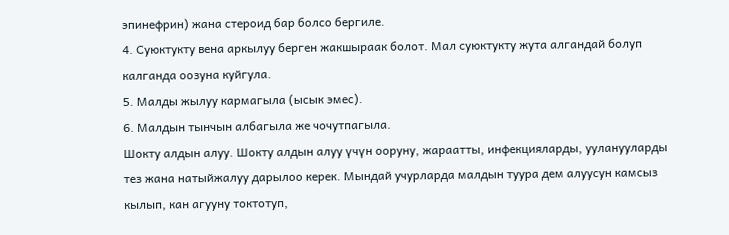эпинефрин) жана стероид бар болсо бергиле.
4. Суюктукту вена аркылуу берген жакшыраак болот. Мал суюктукту жута алгандай болуп калганда оозуна куйгула.
5. Малды жылуу кармагыла (ысык эмес).
6. Малдын тынчын албагыла же чочутпагыла.
Шокту алдын алуу. Шокту алдын алуу үчүн ооруну, жараатты, инфекцияларды, ууланууларды тез жана натыйжалуу дарылоо керек. Мындай учурларда малдын туура дем алуусун камсыз кылып, кан агууну токтотуп,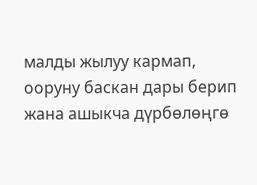малды жылуу кармап, ооруну баскан дары берип жана ашыкча дүрбөлөңгө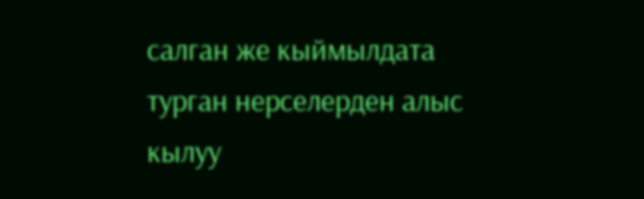салган же кыймылдата турган нерселерден алыс кылуу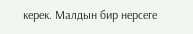керек. Малдын бир нерсеге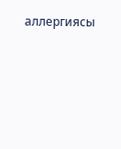аллергиясы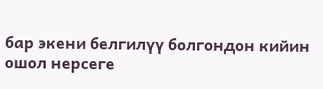бар экени белгилүү болгондон кийин ошол нерсеге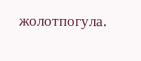жолотпогула.